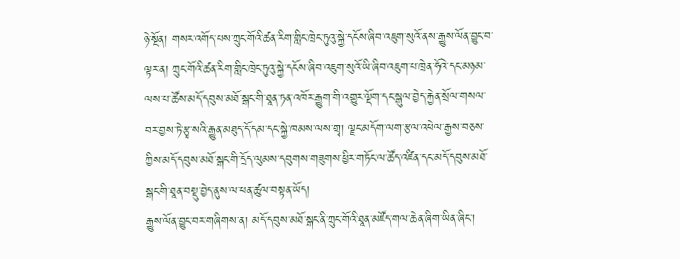ཉེ་སྔོན། གསར་འགོད་པས་ཀྲུང་གོའི་ཚན་རིག་གླིང་ཁྲེང་ཏུའུ་སྐྱེ་དངོས་ཞིབ་འཇུག་སུའོ་ནས་རྒྱུས་ལོན་བྱུང་བ་ལྟར་ན། ཀྲུང་གོའི་ཚན་རིག་གླིང་ཁྲེང་ཏུའུ་སྐྱེ་དངོས་ཞིབ་འཇུག་སུའོ་ཡི་ཞིབ་འཇུག་པ་ཁྲེན་ཧོའེ་དང་མཉམ་ལས་པ་ཚོས་མདོ་དབུས་མཐོ་སྒང་གི་ཐཱན་ཏན་འཁོར་རྒྱུག་གི་འགྱུར་ལྡོག་དང་སྒུལ་བྱེད་རྐྱེན་སྲོལ་གསལ་བར་བྱས་ཏེ་རྩྭ་སའི་རྒྱུན་མཐུད་དོ་དམ་དང་སྐྱེ་ཁམས་ལས་གྲྭ། ལྗང་མདོག་ལག་རྩལ་འཕེལ་རྒྱས་བཅས་ཀྱིས་མདོ་དབུས་མཐོ་སྒང་གི་དྲོད་ལུམས་དབུགས་གཟུགས་ཕྱིར་གཏོང་ལ་ཚོད་འཛིན་དང་མདོ་དབུས་མཐོ་སྒང་གི་ཐཱན་བསྡུ་བྱེད་ནུས་ལ་ཕན་ཚུལ་བསྟན་ཡོད།
རྒྱུས་ལོན་བྱུང་བར་གཞིགས་ན། མདོ་དབུས་མཐོ་སྒང་ནི་ཀྲུང་གོའི་ཐཱན་མཛོད་གལ་ཆེན་ཞིག་ཡིན་ཞིང་།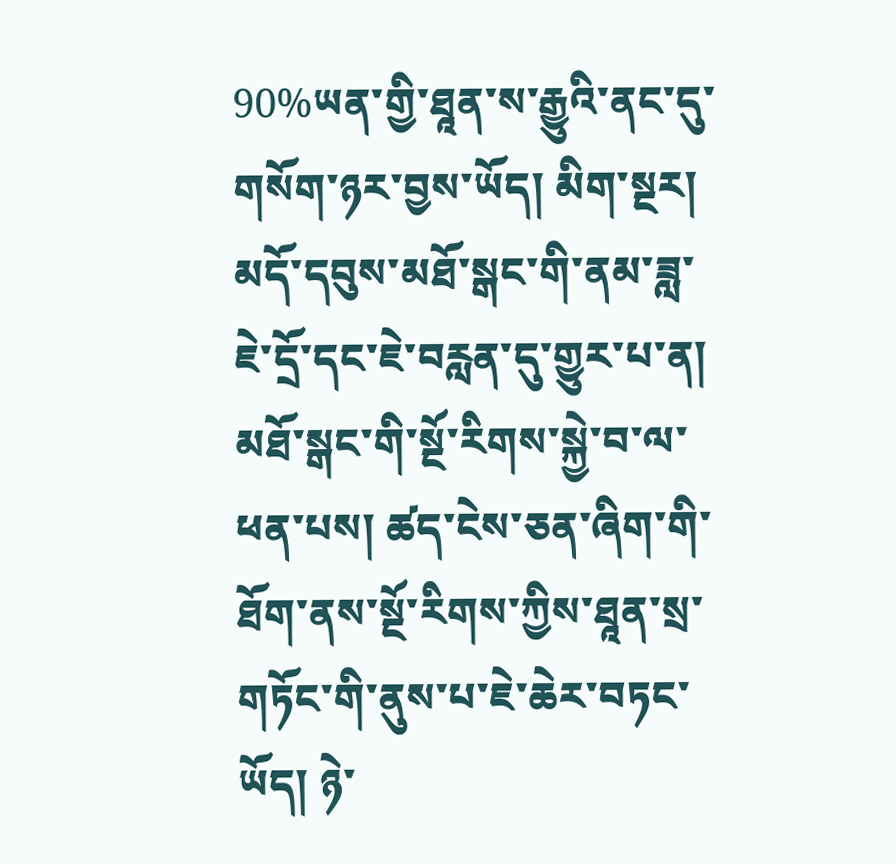90%ཡན་གྱི་ཐཱན་ས་རྒྱུའི་ནང་དུ་གསོག་ཉར་བྱས་ཡོད། མིག་སྔར། མདོ་དབུས་མཐོ་སྒང་གི་ནམ་ཟླ་ཇེ་དྲོ་དང་ཇེ་བརླན་དུ་གྱུར་པ་ན། མཐོ་སྒང་གི་སྔོ་རིགས་སྐྱེ་བ་ལ་ཕན་པས། ཚད་ངེས་ཅན་ཞིག་གི་ཐོག་ནས་སྔོ་རིགས་ཀྱིས་ཐཱན་སྲ་གཏོང་གི་ནུས་པ་ཇེ་ཆེར་བཏང་ཡོད། ཉེ་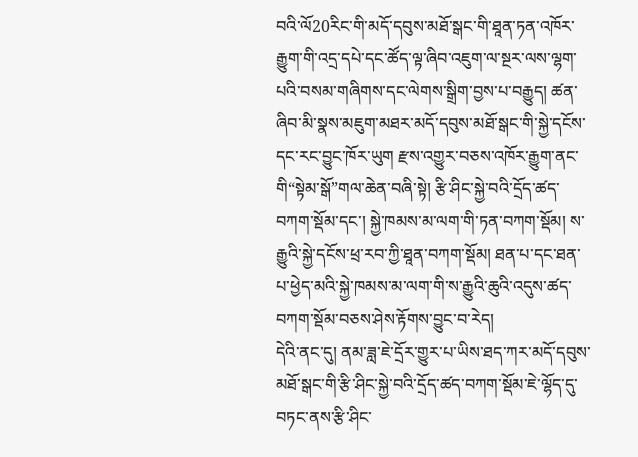བའི་ལོ20རིང་གི་མདོ་དབུས་མཐོ་སྒང་གི་ཐཱན་ཏན་འཁོར་རྒྱུག་གི་འདྲ་དཔེ་དང་ཚོད་ལྟ་ཞིབ་འཇུག་ལ་སྔར་ལས་ལྷག་པའི་བསམ་གཞིགས་དང་ལེགས་སྒྲིག་བྱས་པ་བརྒྱུད། ཚན་ཞིབ་མི་སྣས་མཇུག་མཐར་མདོ་དབུས་མཐོ་སྒང་གི་སྐྱེ་དངོས་དང་རང་བྱུང་ཁོར་ཡུག རྫས་འགྱུར་བཅས་འཁོར་རྒྱུག་ནང་གི“སྟེམ་སྒོ”གལ་ཆེན་བཞི་སྟེ། རྩི་ཤིང་སྐྱེ་བའི་དྲོད་ཚད་བཀག་སྡོམ་དང་། སྐྱེ་ཁམས་མ་ལག་གི་ཏན་བཀག་སྡོམ། ས་རྒྱུའི་སྐྱེ་དངོས་ཕྲ་རབ་ཀྱི་ཐཱན་བཀག་སྡོམ། ཐན་པ་དང་ཐན་པ་ཕྱེད་མའི་སྐྱེ་ཁམས་མ་ལག་གི་ས་རྒྱུའི་ཆུའི་འདུས་ཚད་བཀག་སྡོམ་བཅས་ཤེས་རྟོགས་བྱུང་བ་རེད།
དེའི་ནང་དུ། ནམ་ཟླ་ཇེ་དྲོར་གྱུར་པ་ཡིས་ཐད་ཀར་མདོ་དབུས་མཐོ་སྒང་གི་རྩི་ཤིང་སྐྱེ་བའི་དྲོད་ཚད་བཀག་སྡོམ་ཇེ་ལྷོད་དུ་བཏང་ནས་རྩི་ཤིང་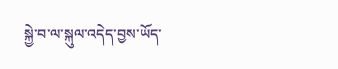སྐྱེ་བ་ལ་སྐུལ་འདེད་བྱས་ཡོད་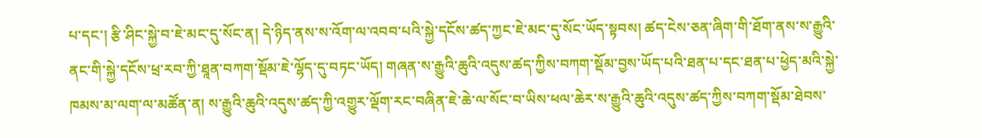པ་དང་། རྩི་ཤིང་སྐྱེ་བ་ཇེ་མང་དུ་སོང་ན། དེ་ཉིད་ནས་ས་འོག་ལ་འབབ་པའི་སྐྱེ་དངོས་ཚད་ཀྱང་ཇེ་མང་དུ་སོང་ཡོད་སྟབས། ཚད་ངེས་ཅན་ཞིག་གི་ཐོག་ནས་ས་རྒྱུའི་ནང་གི་སྐྱེ་དངོས་ཕྲ་རབ་ཀྱི་ཐཱན་བཀག་སྡོམ་ཇེ་ལྷོད་དུ་བཏང་ཡོད། གཞན་ས་རྒྱུའི་ཆུའི་འདུས་ཚད་ཀྱིས་བཀག་སྡོམ་བྱས་ཡོད་པའི་ཐན་པ་དང་ཐན་པ་ཕྱེད་མའི་སྐྱེ་ཁམས་མ་ལག་ལ་མཚོན་ན། ས་རྒྱུའི་ཆུའི་འདུས་ཚད་ཀྱི་འགྱུར་ལྡོག་རང་བཞིན་ཇེ་ཆེ་ལ་སོང་བ་ཡིས་ཕལ་ཆེར་ས་རྒྱུའི་ཆུའི་འདུས་ཚད་ཀྱིས་བཀག་སྡོམ་ཐེབས་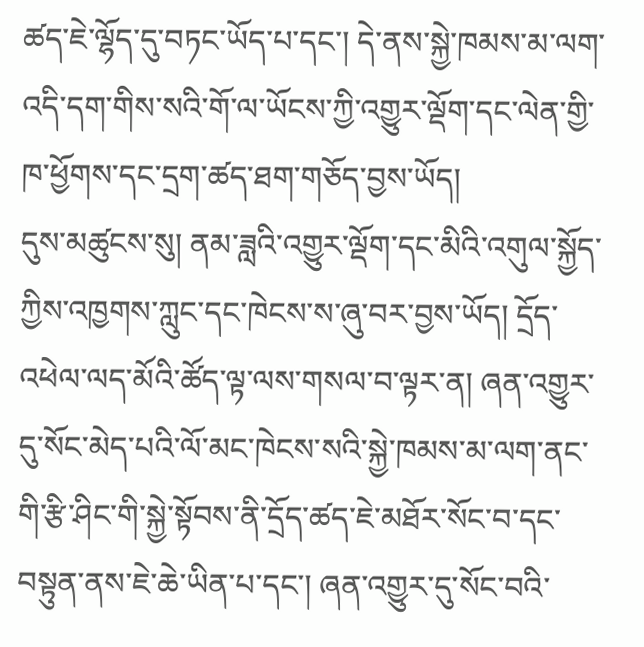ཚད་ཇེ་ལྷོད་དུ་བཏང་ཡོད་པ་དང་། དེ་ནས་སྐྱེ་ཁམས་མ་ལག་འདི་དག་གིས་སའི་གོ་ལ་ཡོངས་ཀྱི་འགྱུར་ལྡོག་དང་ལེན་གྱི་ཁ་ཕྱོགས་དང་དྲག་ཚད་ཐག་གཅོད་བྱས་ཡོད།
དུས་མཚུངས་སུ། ནམ་ཟླའི་འགྱུར་ལྡོག་དང་མིའི་འགུལ་སྐྱོད་ཀྱིས་འཁྱགས་ཀླུང་དང་ཁེངས་ས་ཞུ་བར་བྱས་ཡོད། དྲོད་འཕེལ་ལད་མོའི་ཚོད་ལྟ་ལས་གསལ་བ་ལྟར་ན། ཞན་འགྱུར་དུ་སོང་མེད་པའི་ལོ་མང་ཁེངས་སའི་སྐྱེ་ཁམས་མ་ལག་ནང་གི་རྩི་ཤིང་གི་སྐྱེ་སྟོབས་ནི་དྲོད་ཚད་ཇེ་མཐོར་སོང་བ་དང་བསྟུན་ནས་ཇེ་ཆེ་ཡིན་པ་དང་། ཞན་འགྱུར་དུ་སོང་བའི་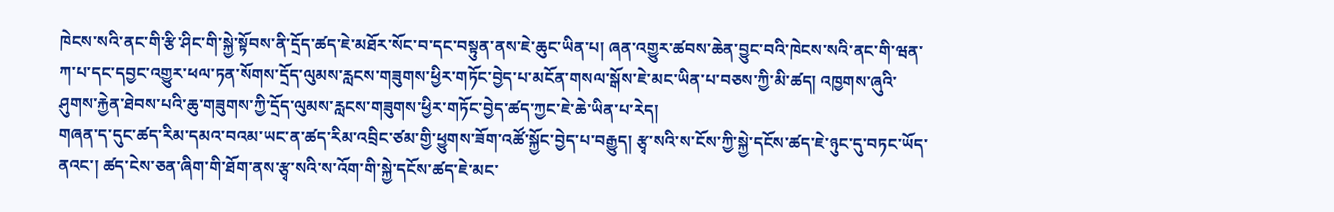ཁེངས་སའི་ནང་གི་རྩི་ཤིང་གི་སྐྱེ་སྟོབས་ནི་དྲོད་ཚད་ཇེ་མཐོར་སོང་བ་དང་བསྟུན་ནས་ཇེ་ཆུང་ཡིན་པ། ཞན་འགྱུར་ཚབས་ཆེན་བྱུང་བའི་ཁེངས་སའི་ནང་གི་ཝན་ཀ་པ་དང་དབྱང་འགྱུར་ཕལ་ཏན་སོགས་དྲོད་ལུམས་རླངས་གཟུགས་ཕྱིར་གཏོང་བྱེད་པ་མངོན་གསལ་སྒོས་ཇེ་མང་ཡིན་པ་བཅས་ཀྱི་མི་ཚད། འཁྱགས་ཞུའི་ཤུགས་རྐྱེན་ཐེབས་པའི་ཆུ་གཟུགས་ཀྱི་དྲོད་ལུམས་རླངས་གཟུགས་ཕྱིར་གཏོང་བྱེད་ཚད་ཀྱང་ཇེ་ཆེ་ཡིན་པ་རེད།
གཞན་ད་དུང་ཚད་རིམ་དམའ་བའམ་ཡང་ན་ཚད་རིམ་འབྲིང་ཙམ་གྱི་ཕྱུགས་ཟོག་འཚོ་སྐྱོང་བྱེད་པ་བརྒྱུད། རྩྭ་སའི་ས་ངོས་ཀྱི་སྐྱེ་དངོས་ཚད་ཇེ་ཉུང་དུ་བཏང་ཡོད་ནའང་། ཚད་ངེས་ཅན་ཞིག་གི་ཐོག་ནས་རྩྭ་སའི་ས་འོག་གི་སྐྱེ་དངོས་ཚད་ཇེ་མང་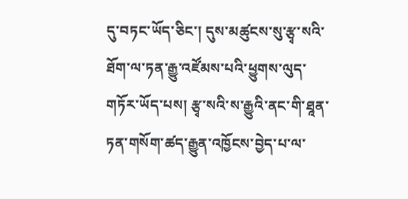དུ་བཏང་ཡོད་ཅིང་། དུས་མཚུངས་སུ་རྩྭ་སའི་ཐོག་ལ་ཏན་རྒྱུ་འཛོམས་པའི་ཕྱུགས་ལུད་གཏོར་ཡོད་པས། རྩྭ་སའི་ས་རྒྱུའི་ནང་གི་ཐཱན་ཏན་གསོག་ཚད་རྒྱུན་འཁྱོངས་བྱེད་པ་ལ་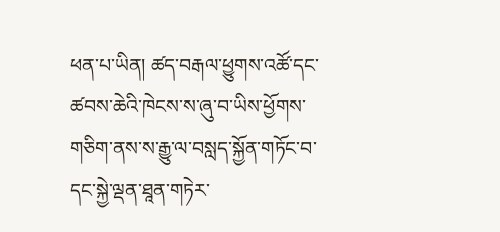ཕན་པ་ཡིན། ཚད་བརྒལ་ཕྱུགས་འཚོ་དང་ཚབས་ཆེའི་ཁེངས་ས་ཞུ་བ་ཡིས་ཕྱོགས་གཅིག་ནས་ས་རྒྱུ་ལ་བསླད་སྐྱོན་གཏོང་བ་དང་སྐྱེ་ལྡན་ཐཱན་གཏེར་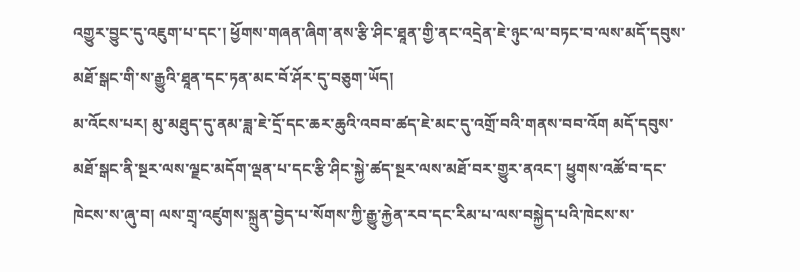འགྱུར་བྱུང་དུ་འཇུག་པ་དང་། ཕྱོགས་གཞན་ཞིག་ནས་རྩི་ཤིང་ཐཱན་གྱི་ནང་འདྲེན་ཇེ་ཉུང་ལ་བཏང་བ་ལས་མདོ་དབུས་མཐོ་སྒང་གི་ས་རྒྱུའི་ཐཱན་དང་ཏན་མང་བོ་ཤོར་དུ་བཅུག་ཡོད།
མ་འོངས་པར། མུ་མཐུད་དུ་ནམ་ཟླ་ཇེ་དྲོ་དང་ཆར་ཆུའི་འབབ་ཚད་ཇེ་མང་དུ་འགྲོ་བའི་གནས་བབ་འོག མདོ་དབུས་མཐོ་སྒང་ནི་སྔར་ལས་ལྗང་མདོག་ལྡན་པ་དང་རྩི་ཤིང་སྐྱེ་ཚད་སྔར་ལས་མཐོ་བར་གྱུར་ནའང་། ཕྱུགས་འཚོ་བ་དང་ཁེངས་ས་ཞུ་བ། ལས་གྲྭ་འཛུགས་སྐྲུན་བྱེད་པ་སོགས་ཀྱི་རྒྱུ་རྐྱེན་རབ་དང་རིམ་པ་ལས་བསྐྱེད་པའི་ཁེངས་ས་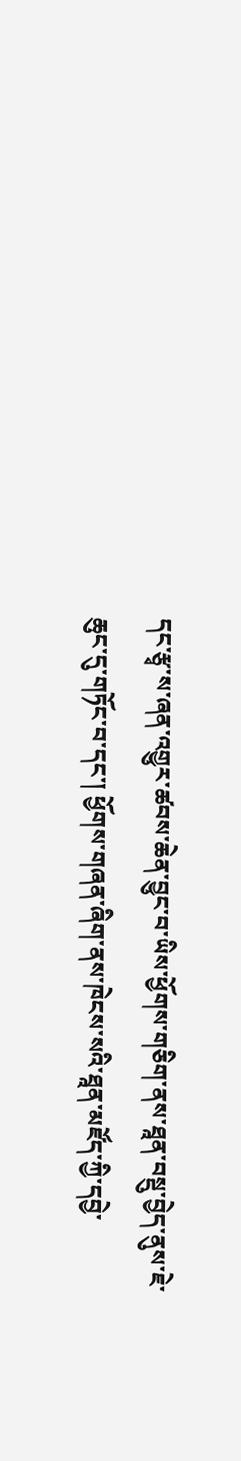དང་རྩྭ་ས་ཞན་འགྱུར་ཚབས་ཆེན་བྱུང་བ་ཡིས་ཕྱོགས་གཅིག་ནས་ཐཱན་བསྡུ་བྱེད་ནུས་ཇེ་ཆུང་དུ་གཏོང་བ་དང་། ཕྱོགས་གཞན་ཞིག་ནས་ཁེངས་སའི་ཐཱན་མཛོད་ཀྱི་དབྱེ་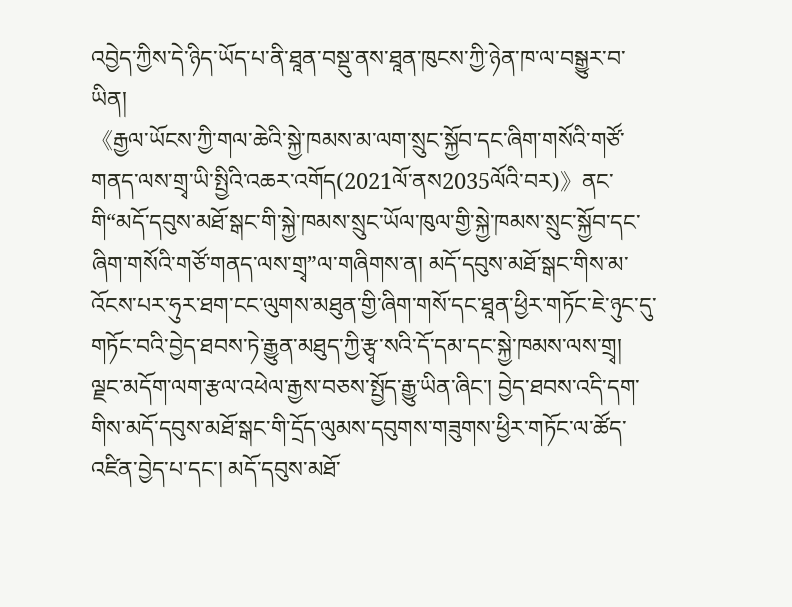འབྱེད་ཀྱིས་དེ་ཉིད་ཡོད་པ་ནི་ཐཱན་བསྡུ་ནས་ཐཱན་ཁུངས་ཀྱི་ཉེན་ཁ་ལ་བསྒྱུར་བ་ཡིན།
《རྒྱལ་ཡོངས་ཀྱི་གལ་ཆེའི་སྐྱེ་ཁམས་མ་ལག་སྲུང་སྐྱོབ་དང་ཞིག་གསོའི་གཙོ་གནད་ལས་གྲྭ་ཡི་སྤྱིའི་འཆར་འགོད(2021ལོ་ནས2035ལོའི་བར)》ནང་གི“མདོ་དབུས་མཐོ་སྒང་གི་སྐྱེ་ཁམས་སྲུང་ཡོལ་ཁུལ་གྱི་སྐྱེ་ཁམས་སྲུང་སྐྱོབ་དང་ཞིག་གསོའི་གཙོ་གནད་ལས་གྲྭ”ལ་གཞིགས་ན། མདོ་དབུས་མཐོ་སྒང་གིས་མ་འོངས་པར་ཧུར་ཐག་ངང་ལུགས་མཐུན་གྱི་ཞིག་གསོ་དང་ཐཱན་ཕྱིར་གཏོང་ཇེ་ཉུང་དུ་གཏོང་བའི་བྱེད་ཐབས་ཏེ་རྒྱུན་མཐུད་ཀྱི་རྩྭ་སའི་དོ་དམ་དང་སྐྱེ་ཁམས་ལས་གྲྭ། ལྗང་མདོག་ལག་རྩལ་འཕེལ་རྒྱས་བཅས་སྤྱོད་རྒྱུ་ཡིན་ཞིང་། བྱེད་ཐབས་འདི་དག་གིས་མདོ་དབུས་མཐོ་སྒང་གི་དྲོད་ལུམས་དབུགས་གཟུགས་ཕྱིར་གཏོང་ལ་ཚོད་འཛིན་བྱེད་པ་དང་། མདོ་དབུས་མཐོ་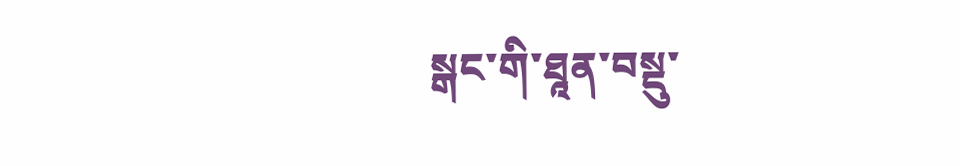སྒང་གི་ཐཱན་བསྡུ་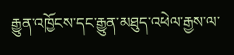རྒྱུན་འཁྱོངས་དང་རྒྱུན་མཐུད་འཕེལ་རྒྱས་ལ་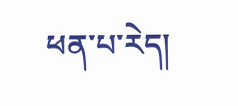ཕན་པ་རེད།